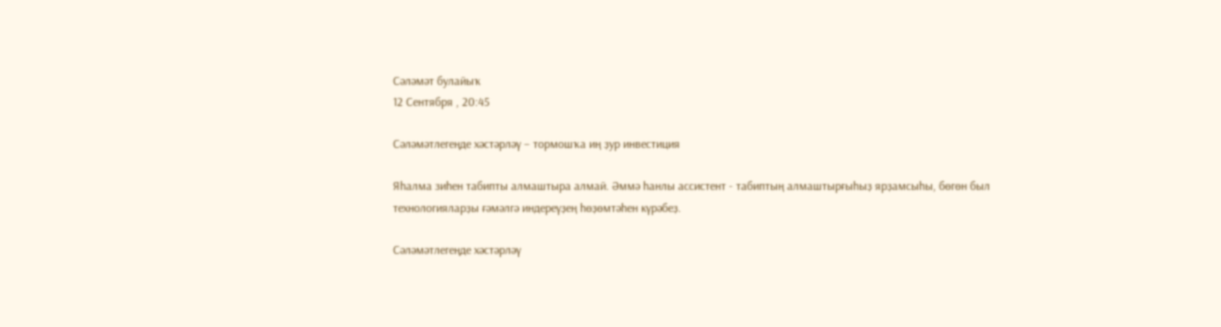Сәләмәт булайыҡ
12 Сентября , 20:45

Сәләмәтлегеңде хәстәрләү – тормошҡа иң ҙур инвестиция

Яһалма зиһен табипты алмаштыра алмай. Әммә һанлы ассистент - табиптың алмаштырғыһыҙ ярҙамсыһы, бөгөн был технологияларҙы ғәмәлгә индереүҙең һөҙөмтәһен күрәбеҙ.

Сәләмәтлегеңде хәстәрләү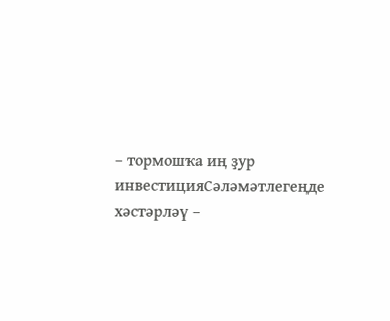– тормошҡа иң ҙур инвестицияСәләмәтлегеңде хәстәрләү –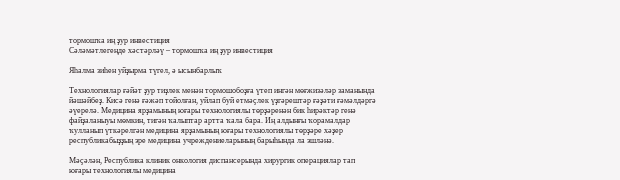тормошҡа иң ҙур инвестиция
Сәләмәтлегеңде хәстәрләү – тормошҡа иң ҙур инвестиция

Яһалма зиһен уйҙырма түгел, ә ысынбарлыҡ

Технологиялар ғәйәт ҙур тиҙлек менән тормошобоҙға үтеп ингән мөғжизәләр заманында йәшәйбеҙ. Кисә генә ғәжәп тойолған, уйлап буй етмәҫлек үҙгәрештәр ғәҙәти ғәмәлдәргә әүерелә. Медицина ярҙамының юғары технологиялы төрҙәренән бик һирәктәр генә файҙаланыуы мөмкин, тигән ҡалыптар артта ҡала бара. Иң алдынғы ҡорамалдар ҡулланып үткәрелгән медицина ярҙамының юғары технологиялы төрҙәре хәҙер республикабыҙҙың эре медицина учреждениеларының барыһында ла эшләнә.

Мәҫәлән, Республика клиник онкология диспансерында хирургик операциялар тап юғары технологиялы медицина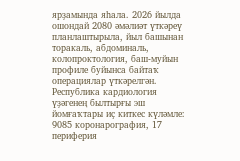ярҙамында яһала. 2026 йылда ошондай 2080 әмәлиәт үткәреү планлаштырыла, йыл башынан торакаль, абдоминаль, колопроктология, баш-муйын профиле буйынса байтаҡ операциялар үткәрелгән. Республика кардиология үҙәгенең былтырғы эш йомғаҡтары иҫ киткес күләмле: 9085 коронарография, 17 периферия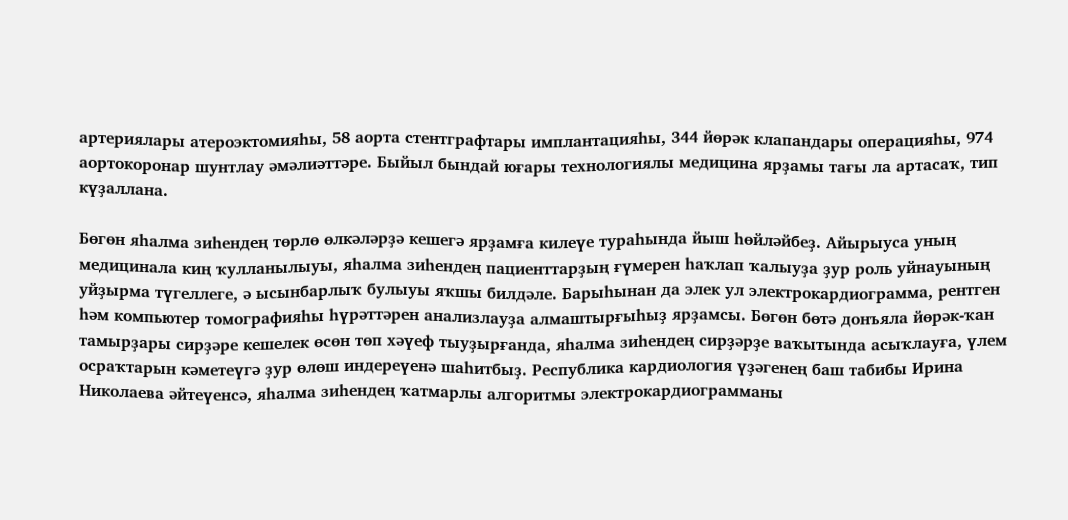артериялары атероэктомияһы, 58 аорта стентграфтары имплантацияһы, 344 йөрәк клапандары операцияһы, 974 аортокоронар шунтлау әмәлиәттәре. Быйыл бындай юғары технологиялы медицина ярҙамы тағы ла артасаҡ, тип күҙаллана.

Бөгөн яһалма зиһендең төрлө өлкәләрҙә кешегә ярҙамға килеүе тураһында йыш һөйләйбеҙ. Айырыуса уның медицинала киң ҡулланылыуы, яһалма зиһендең пациенттарҙың ғүмерен һаҡлап ҡалыуҙа ҙур роль уйнауының уйҙырма түгеллеге, ә ысынбарлыҡ булыуы яҡшы билдәле. Барыһынан да элек ул электрокардиограмма, рентген һәм компьютер томографияһы һүрәттәрен анализлауҙа алмаштырғыһыҙ ярҙамсы. Бөгөн бөтә донъяла йөрәк-ҡан тамырҙары сирҙәре кешелек өсөн төп хәүеф тыуҙырғанда, яһалма зиһендең сирҙәрҙе ваҡытында асыҡлауға, үлем осраҡтарын кәметеүгә ҙур өлөш индереүенә шаһитбыҙ. Республика кардиология үҙәгенең баш табибы Ирина Николаева әйтеүенсә, яһалма зиһендең ҡатмарлы алгоритмы электрокардиограмманы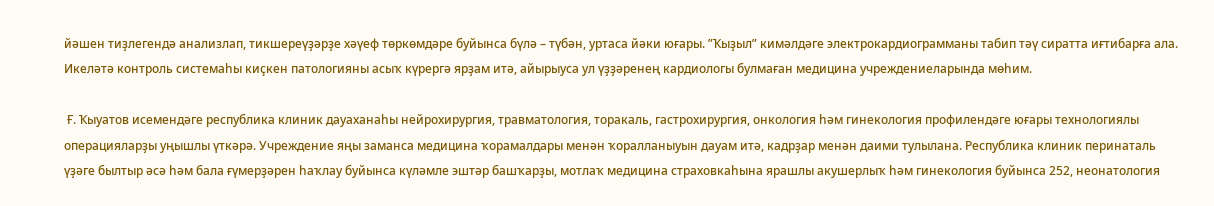йәшен тиҙлегендә анализлап, тикшереүҙәрҙе хәүеф төркөмдәре буйынса бүлә – түбән, уртаса йәки юғары. ”Ҡыҙыл” кимәлдәге электрокардиограмманы табип тәү сиратта иғтибарға ала. Икеләтә контроль системаһы киҫкен патологияны асыҡ күрергә ярҙам итә, айырыуса ул үҙҙәренең кардиологы булмаған медицина учреждениеларында мөһим.

 Ғ. Ҡыуатов исемендәге республика клиник дауаханаһы нейрохирургия, травматология, торакаль, гастрохирургия, онкология һәм гинекология профилендәге юғары технологиялы операцияларҙы уңышлы үткәрә. Учреждение яңы заманса медицина ҡорамалдары менән ҡоралланыуын дауам итә, кадрҙар менән даими тулылана. Республика клиник перинаталь үҙәге былтыр әсә һәм бала ғүмерҙәрен һаҡлау буйынса күләмле эштәр башҡарҙы, мотлаҡ медицина страховкаһына ярашлы акушерлыҡ һәм гинекология буйынса 252, неонатология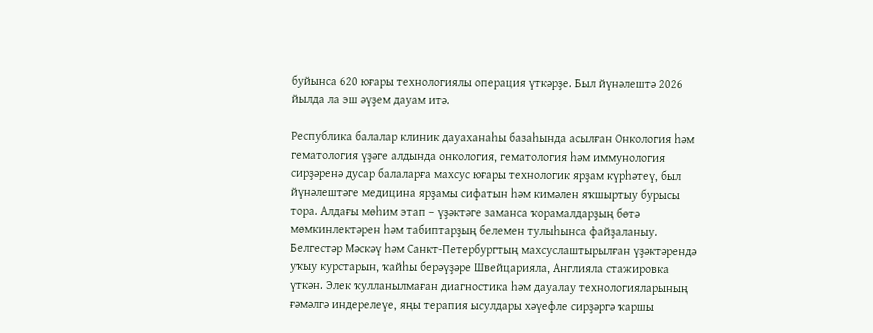буйынса 620 юғары технологиялы операция үткәрҙе. Был йүнәлештә 2026 йылда ла эш әүҙем дауам итә.

Республика балалар клиник дауаханаһы базаһында асылған Онкология һәм гематология үҙәге алдында онкология, гематология һәм иммунология сирҙәренә дусар балаларға махсус юғары технологик ярҙам күрһәтеү, был йүнәлештәге медицина ярҙамы сифатын һәм кимәлен яҡшыртыу бурысы тора. Алдағы мөһим этап – үҙәктәге заманса ҡорамалдарҙың бөтә мөмкинлектәрен һәм табиптарҙың белемен тулыһынса файҙаланыу. Белгестәр Мәскәү һәм Санкт-Петербургтың махсуслаштырылған үҙәктәрендә уҡыу курстарын, ҡайһы берәүҙәре Швейцарияла, Англияла стажировка үткән. Элек ҡулланылмаған диагностика һәм дауалау технологияларының ғәмәлгә индерелеүе, яңы терапия ысулдары хәүефле сирҙәргә ҡаршы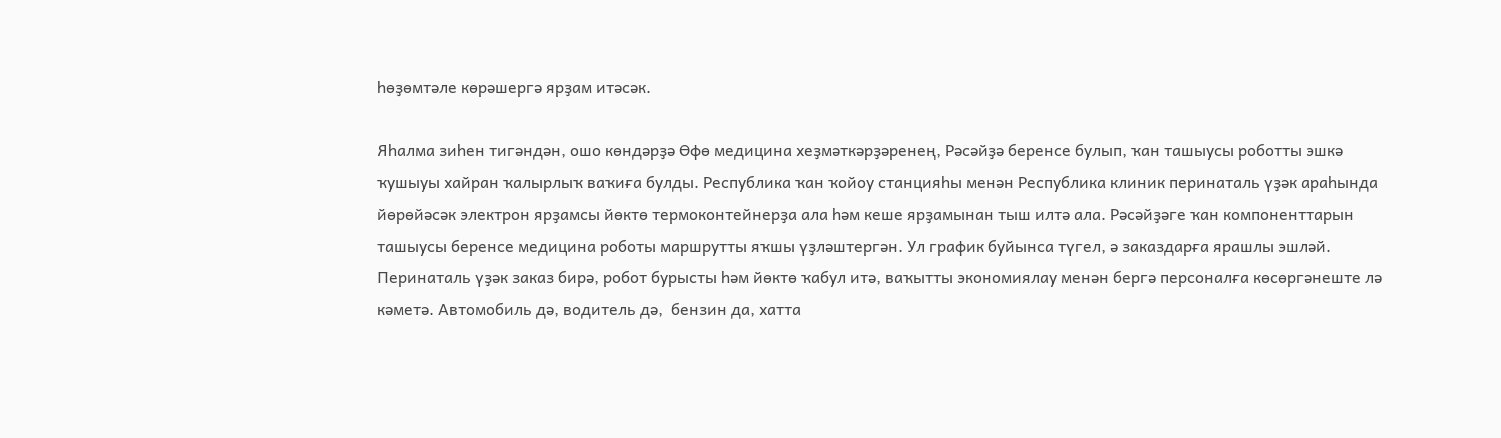һөҙөмтәле көрәшергә ярҙам итәсәк.

Яһалма зиһен тигәндән, ошо көндәрҙә Өфө медицина хеҙмәткәрҙәренең, Рәсәйҙә беренсе булып, ҡан ташыусы роботты эшкә ҡушыуы хайран ҡалырлыҡ ваҡиға булды. Республика ҡан ҡойоу станцияһы менән Республика клиник перинаталь үҙәк араһында йөрөйәсәк электрон ярҙамсы йөктө термоконтейнерҙа ала һәм кеше ярҙамынан тыш илтә ала. Рәсәйҙәге ҡан компоненттарын ташыусы беренсе медицина роботы маршрутты яҡшы үҙләштергән. Ул график буйынса түгел, ә заказдарға ярашлы эшләй. Перинаталь үҙәк заказ бирә, робот бурысты һәм йөктө ҡабул итә, ваҡытты экономиялау менән бергә персоналға көсөргәнеште лә кәметә. Автомобиль дә, водитель дә,  бензин да, хатта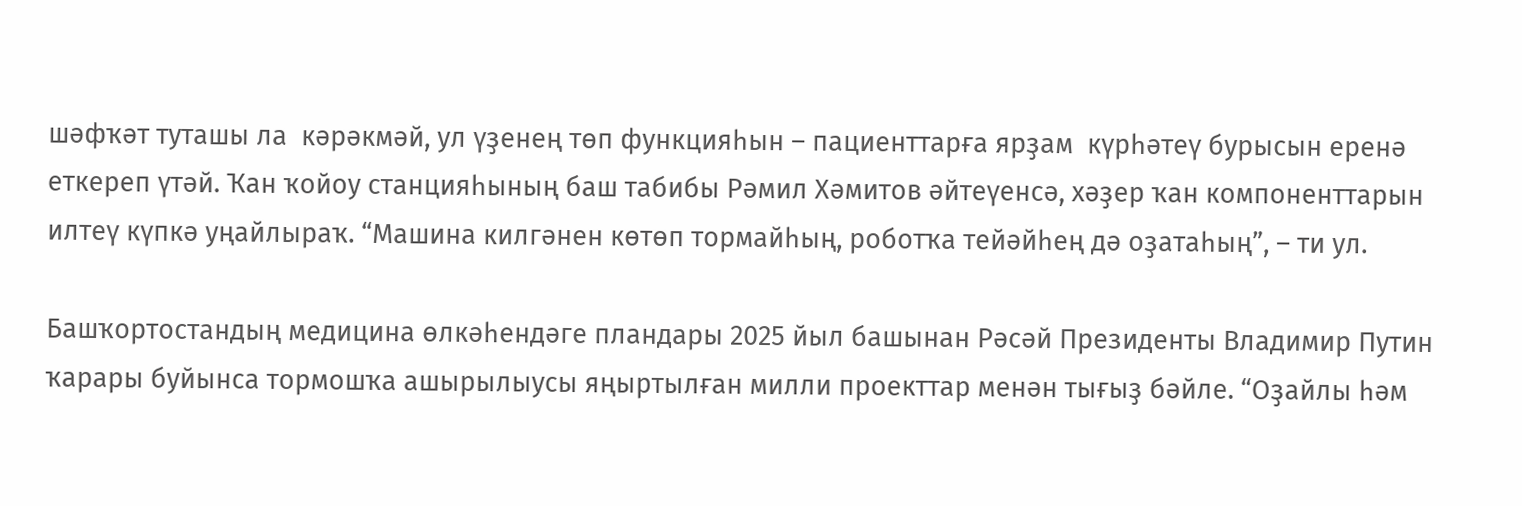шәфҡәт туташы ла  кәрәкмәй, ул үҙенең төп функцияһын – пациенттарға ярҙам  күрһәтеү бурысын еренә еткереп үтәй. Ҡан ҡойоу станцияһының баш табибы Рәмил Хәмитов әйтеүенсә, хәҙер ҡан компоненттарын  илтеү күпкә уңайлыраҡ. “Машина килгәнен көтөп тормайһың, роботҡа тейәйһең дә оҙатаһың”, – ти ул.

Башҡортостандың медицина өлкәһендәге пландары 2025 йыл башынан Рәсәй Президенты Владимир Путин ҡарары буйынса тормошҡа ашырылыусы яңыртылған милли проекттар менән тығыҙ бәйле. “Оҙайлы һәм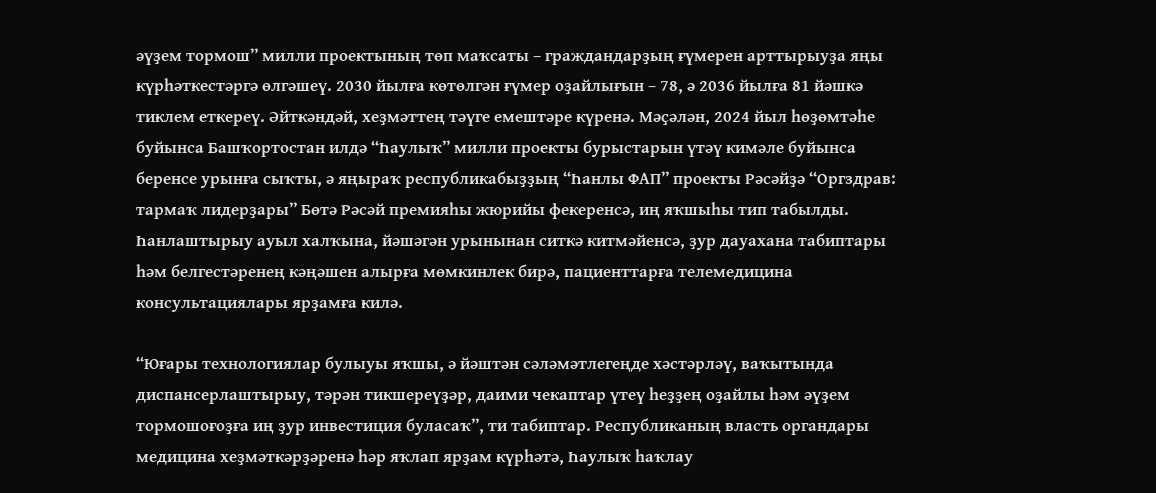әүҙем тормош” милли проектының төп маҡсаты – граждандарҙың ғүмерен арттырыуҙа яңы күрһәткестәргә өлгәшеү. 2030 йылға көтөлгән ғүмер оҙайлығын – 78, ә 2036 йылға 81 йәшкә тиклем еткереү. Әйткәндәй, хеҙмәттең тәүге емештәре күренә. Мәҫәлән, 2024 йыл һөҙөмтәһе буйынса Башҡортостан илдә “Һаулыҡ” милли проекты бурыстарын үтәү кимәле буйынса беренсе урынға сыҡты, ә яңыраҡ республикабыҙҙың “Һанлы ФАП” проекты Рәсәйҙә “Оргздрав: тармаҡ лидерҙары” Бөтә Рәсәй премияһы жюрийы фекеренсә, иң яҡшыһы тип табылды. Һанлаштырыу ауыл халҡына, йәшәгән урынынан ситкә китмәйенсә, ҙур дауахана табиптары һәм белгестәренең кәңәшен алырға мөмкинлек бирә, пациенттарға телемедицина консультациялары ярҙамға килә.

“Юғары технологиялар булыуы яҡшы, ә йәштән сәләмәтлегеңде хәстәрләү, ваҡытында диспансерлаштырыу, тәрән тикшереүҙәр, даими чекаптар үтеү һеҙҙең оҙайлы һәм әүҙем тормошоғоҙға иң ҙур инвестиция буласаҡ”, ти табиптар. Республиканың власть органдары медицина хеҙмәткәрҙәренә һәр яҡлап ярҙам күрһәтә, Һаулыҡ һаҡлау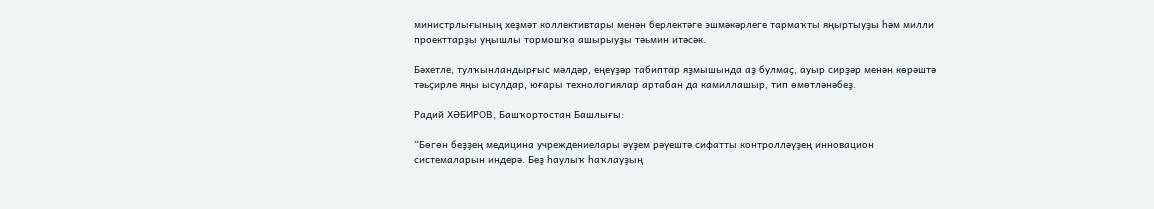министрлығының хеҙмәт коллективтары менән берлектәге эшмәкәрлеге тармаҡты яңыртыуҙы һәм милли проекттарҙы уңышлы тормошҡа ашырыуҙы тәьмин итәсәк.

Бәхетле, тулҡынландырғыс мәлдәр, еңеүҙәр табиптар яҙмышында аҙ булмаҫ, ауыр сирҙәр менән көрәштә тәьҫирле яңы ысулдар, юғары технологиялар артабан да камиллашыр, тип өмөтләнәбеҙ.

Радий ХӘБИРОВ, Башҡортостан Башлығы:

“Бөгөн беҙҙең медицина учреждениелары әүҙем рәүештә сифатты контролләүҙең инновацион системаларын индерә. Беҙ һаулыҡ һаҡлауҙың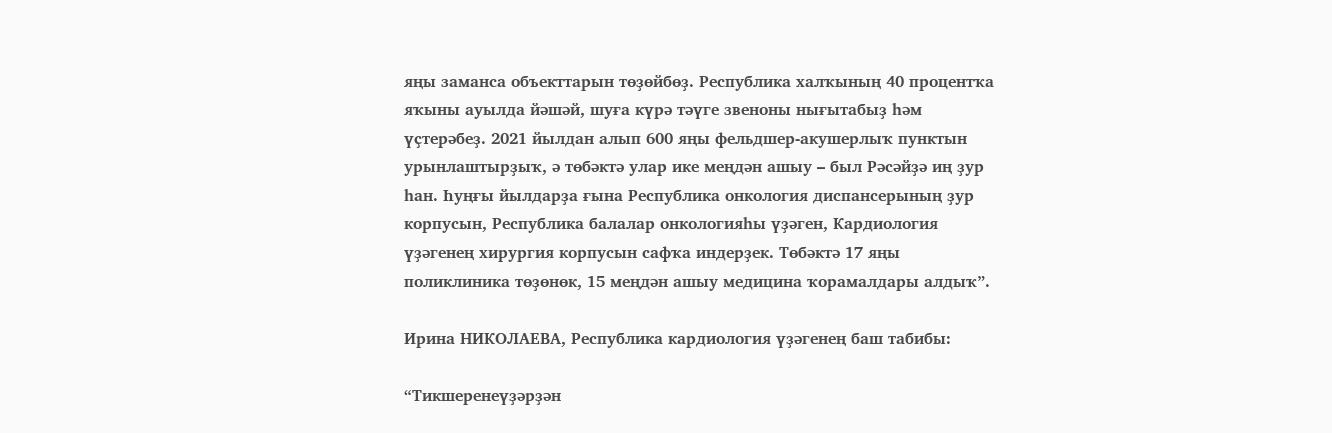яңы заманса объекттарын төҙөйбөҙ. Республика халҡының 40 процентҡа яҡыны ауылда йәшәй, шуға күрә тәүге звеноны нығытабыҙ һәм үҫтерәбеҙ. 2021 йылдан алып 600 яңы фельдшер-акушерлыҡ пунктын урынлаштырҙыҡ, ә төбәктә улар ике меңдән ашыу – был Рәсәйҙә иң ҙур һан. Һуңғы йылдарҙа ғына Республика онкология диспансерының ҙур корпусын, Республика балалар онкологияһы үҙәген, Кардиология үҙәгенең хирургия корпусын сафҡа индерҙек. Төбәктә 17 яңы поликлиника төҙөнөк, 15 меңдән ашыу медицина ҡорамалдары алдыҡ”.

Ирина НИКОЛАЕВА, Республика кардиология үҙәгенең баш табибы:

“Тикшеренеүҙәрҙән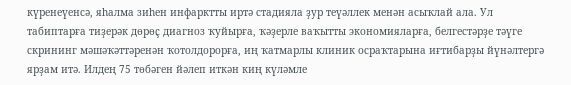күренеүенсә, яһалма зиһен инфарктты иртә стадияла ҙур теүәллек менән асыҡлай ала. Ул табиптарға тиҙерәк дөрөҫ диагноз ҡуйырға, ҡәҙерле ваҡытты экономияларға, белгестәрҙе тәүге скрининг мәшәҡәттәренән ҡотолдорорға, иң ҡатмарлы клиник осраҡтарына иғтибарҙы йүнәлтергә ярҙам итә. Илдең 75 төбәген йәлеп иткән киң күләмле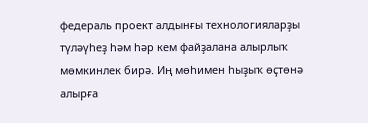федераль проект алдынғы технологияларҙы түләүһеҙ һәм һәр кем файҙалана алырлыҡ мөмкинлек бирә. Иң мөһимен һыҙыҡ өҫтөнә алырға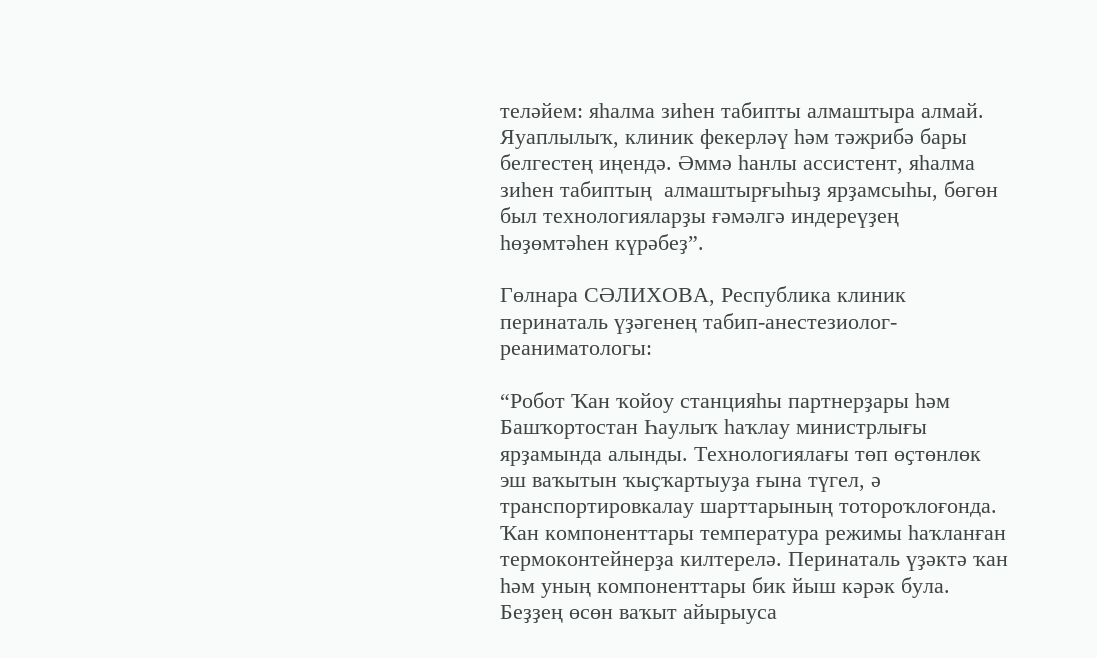теләйем: яһалма зиһен табипты алмаштыра алмай. Яуаплылыҡ, клиник фекерләү һәм тәжрибә бары белгестең иңендә. Әммә һанлы ассистент, яһалма зиһен табиптың  алмаштырғыһыҙ ярҙамсыһы, бөгөн был технологияларҙы ғәмәлгә индереүҙең һөҙөмтәһен күрәбеҙ”.

Гөлнара СӘЛИХОВА, Республика клиник перинаталь үҙәгенең табип-анестезиолог-реаниматологы:

“Робот Ҡан ҡойоу станцияһы партнерҙары һәм Башҡортостан Һаулыҡ һаҡлау министрлығы ярҙамында алынды. Технологиялағы төп өҫтөнлөк эш ваҡытын ҡыҫҡартыуҙа ғына түгел, ә транспортировкалау шарттарының тотороҡлоғонда. Ҡан компоненттары температура режимы һаҡланған термоконтейнерҙа килтерелә. Перинаталь үҙәктә ҡан һәм уның компоненттары бик йыш кәрәк була. Беҙҙең өсөн ваҡыт айырыуса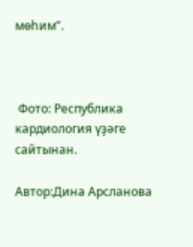мөһим”.



 Фото: Республика кардиология үҙәге сайтынан.

Автор:Дина Арсланова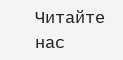Читайте нас